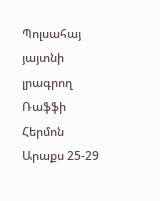Պոլսահայ յայտնի լրագրող Ռաֆֆի Հերմոն Արաքս 25-29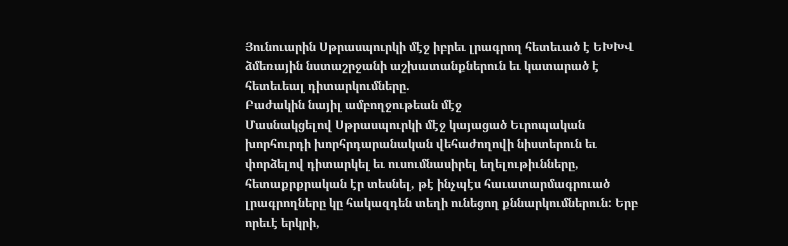Յունուարին Սթրասպուրկի մէջ իբրեւ լրագրող հետեւած է ԵԽԽՎ ձմեռային նստաշրջանի աշխատանքներուն եւ կատարած է հետեւեալ դիտարկումները.
Բաժակին նայիլ ամբողջութեան մէջ
Մասնակցելով Սթրասպուրկի մէջ կայացած Եւրոպական խորհուրդի խորհրդարանական վեհաժողովի նիստերուն եւ փորձելով դիտարկել եւ ուսումնասիրել եղելութիւնները, հետաքրքրական էր տեսնել, թէ ինչպէս հաւատարմագրուած լրագրողները կը հակազդեն տեղի ունեցող քննարկումներուն: Երբ որեւէ երկրի,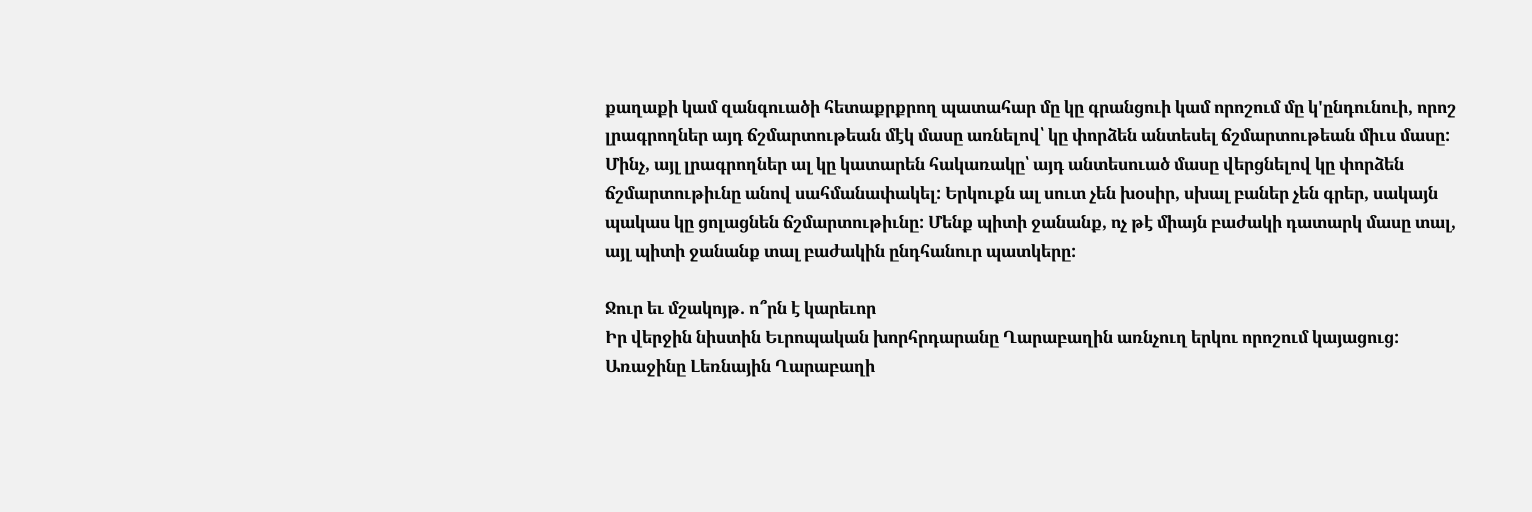քաղաքի կամ զանգուածի հետաքրքրող պատահար մը կը գրանցուի կամ որոշում մը կ'ընդունուի, որոշ լրագրողներ այդ ճշմարտութեան մէկ մասը առնելով՝ կը փորձեն անտեսել ճշմարտութեան միւս մասը: Մինչ, այլ լրագրողներ ալ կը կատարեն հակառակը՝ այդ անտեսուած մասը վերցնելով կը փորձեն ճշմարտութիւնը անով սահմանափակել: Երկուքն ալ սուտ չեն խօսիր, սխալ բաներ չեն գրեր, սակայն պակաս կը ցոլացնեն ճշմարտութիւնը: Մենք պիտի ջանանք, ոչ թէ միայն բաժակի դատարկ մասը տալ, այլ պիտի ջանանք տալ բաժակին ընդհանուր պատկերը:

Ջուր եւ մշակոյթ. ո՞րն է կարեւոր
Իր վերջին նիստին Եւրոպական խորհրդարանը Ղարաբաղին առնչուղ երկու որոշում կայացուց: Առաջինը Լեռնային Ղարաբաղի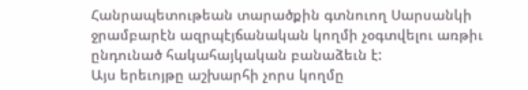Հանրապետութեան տարածքին գտնուող Սարսանկի ջրամբարէն ազրպէյճանական կողմի չօգտվելու առթիւ ընդունած հակահայկական բանաձեւն է:
Այս երեւոյթը աշխարհի չորս կողմը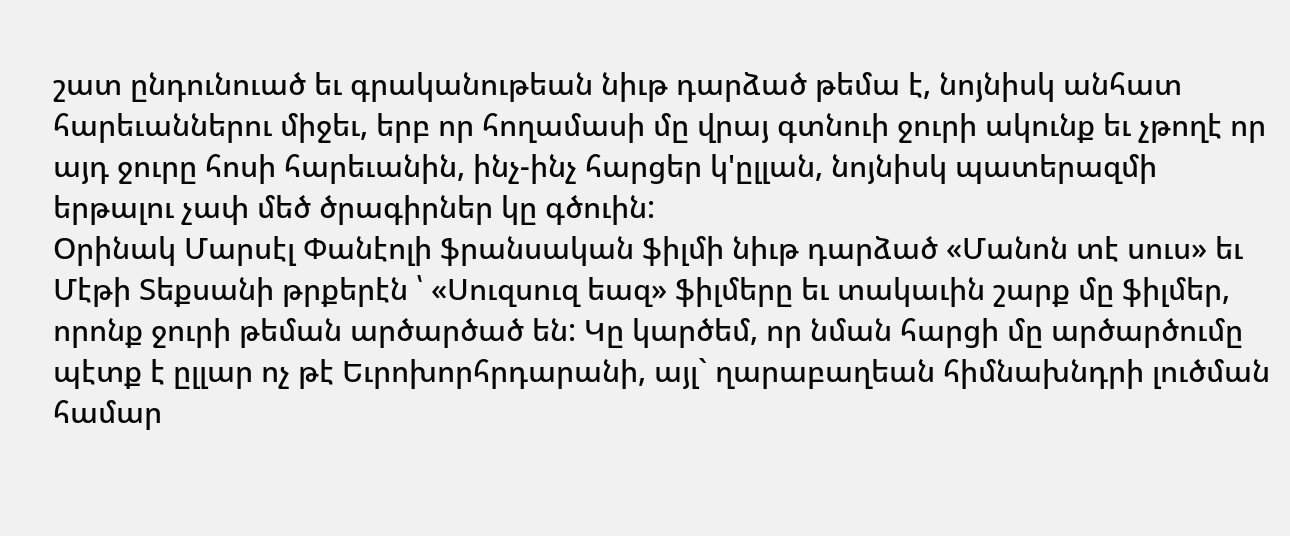շատ ընդունուած եւ գրականութեան նիւթ դարձած թեմա է, նոյնիսկ անհատ հարեւաններու միջեւ, երբ որ հողամասի մը վրայ գտնուի ջուրի ակունք եւ չթողէ որ այդ ջուրը հոսի հարեւանին, ինչ-ինչ հարցեր կ'ըլլան, նոյնիսկ պատերազմի երթալու չափ մեծ ծրագիրներ կը գծուին:
Օրինակ Մարսէլ Փանէոլի ֆրանսական ֆիլմի նիւթ դարձած «Մանոն տէ սուս» եւ Մէթի Տեքսանի թրքերէն ՝ «Սուզսուզ եազ» ֆիլմերը եւ տակաւին շարք մը ֆիլմեր, որոնք ջուրի թեման արծարծած են: Կը կարծեմ, որ նման հարցի մը արծարծումը պէտք է ըլլար ոչ թէ Եւրոխորհրդարանի, այլ` ղարաբաղեան հիմնախնդրի լուծման համար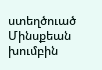ստեղծուած Մինսքեան խումբին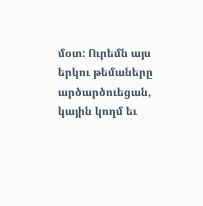մօտ: Ուրեմն այս երկու թեմաները արծարծուեցան, կային կողմ եւ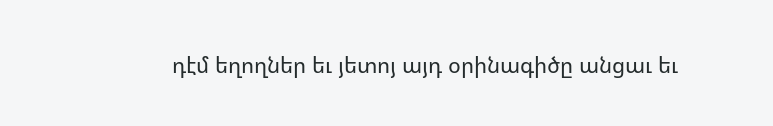դէմ եղողներ եւ յետոյ այդ օրինագիծը անցաւ եւ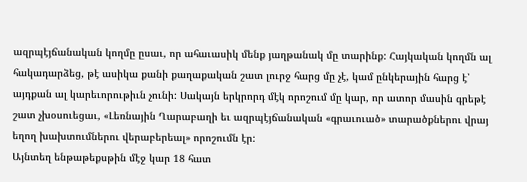ազրպէյճանական կողմը ըսաւ, որ ահաւասիկ մենք յաղթանակ մը տարինք: Հայկական կողմն ալ հակադարձեց, թէ ասիկա քանի քաղաքական շատ լուրջ հարց մը չէ, կամ ընկերային հարց է՝ այդքան ալ կարեւորութիւն չունի: Սակայն երկրորդ մէկ որոշում մը կար, որ ատոր մասին գրեթէ շատ չխօսուեցաւ, «Լեռնային Ղարաբաղի եւ ազրպէյճանական «գրաւուած» տարածքներու վրայ եղող խախտումներու վերաբերեալ» որոշումն էր:
Այնտեղ ենթաթեքսթին մէջ կար 18 հատ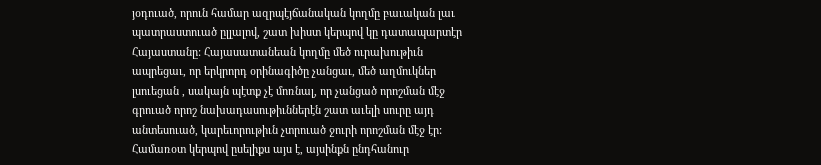յօդուած, որուն համար ազրպէյճանական կողմը բաւական լաւ պատրաստուած ըլլալով, շատ խիստ կերպով կը դատապարտէր Հայաստանը: Հայասատանեան կողմը մեծ ուրախութիւն ապրեցաւ, որ երկրորդ օրինագիծը չանցաւ, մեծ աղմուկներ լսուեցան , սակայն պէտք չէ մոռնալ, որ չանցած որոշման մէջ գրուած որոշ նախադասութիւններէն շատ աւելի սուրը այդ անտեսուած, կարեւորութիւն չտրուած ջուրի որոշման մէջ էր:
Համառօտ կերպով ըսելիքս այս է, այսինքն ընդհանուր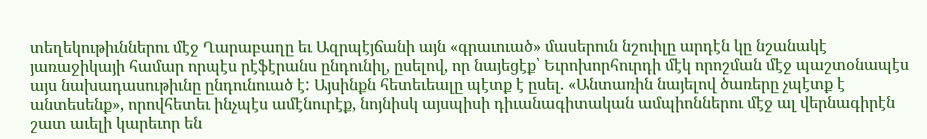տեղեկութիւններու մէջ Ղարաբաղը եւ Ազրպէյճանի այն «գրաւուած» մասերուն նշուիլը արդէն կը նշանակէ յառաջիկայի համար որպէս րէֆէրանս ընդունիլ, ըսելով, որ նայեցէք՝ Եւրոխորհուրդի մէկ որոշման մէջ պաշտօնապէս այս նախադասութիւնը ընդունուած է: Այսինքն հետեւեալը պէտք է ըսել. «Անտառին նայելով ծառերը չպէտք է անտեսենք», որովհետեւ ինչպէս ամէնուրէք, նոյնիսկ այսպիսի դիւանագիտական ամպիոններու մէջ ալ վերնագիրէն շատ աւելի կարեւոր են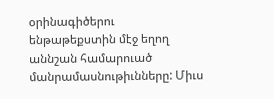օրինագիծերու ենթաթեքստին մէջ եղող աննշան համարուած մանրամասնութիւնները: Միւս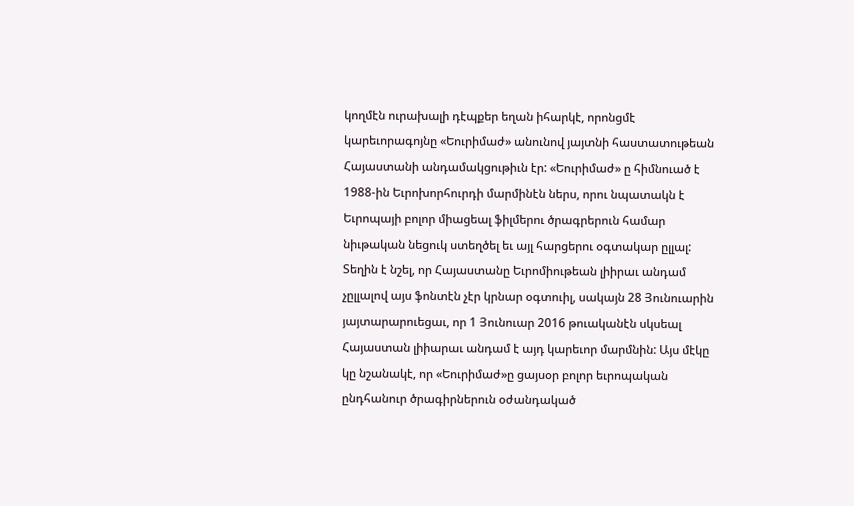կողմէն ուրախալի դէպքեր եղան իհարկէ, որոնցմէ կարեւորագոյնը «Եուրիմաժ» անունով յայտնի հաստատութեան Հայաստանի անդամակցութիւն էր: «Եուրիմաժ» ը հիմնուած է 1988-ին Եւրոխորհուրդի մարմինէն ներս, որու նպատակն է Եւրոպայի բոլոր միացեալ ֆիլմերու ծրագրերուն համար նիւթական նեցուկ ստեղծել եւ այլ հարցերու օգտակար ըլլալ: Տեղին է նշել, որ Հայաստանը Եւրոմիութեան լիիրաւ անդամ չըլլալով այս ֆոնտէն չէր կրնար օգտուիլ, սակայն 28 Յունուարին յայտարարուեցաւ, որ 1 Յունուար 2016 թուականէն սկսեալ Հայաստան լիիարաւ անդամ է այդ կարեւոր մարմնին: Այս մէկը կը նշանակէ, որ «Եուրիմաժ»ը ցայսօր բոլոր եւրոպական ընդհանուր ծրագիրներուն օժանդակած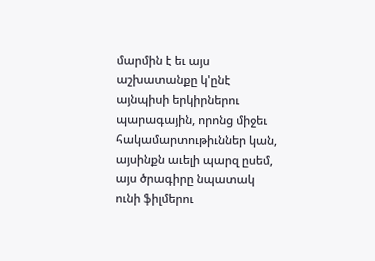մարմին է եւ այս աշխատանքը կ'ընէ այնպիսի երկիրներու պարագային, որոնց միջեւ հակամարտութիւններ կան, այսինքն աւելի պարզ ըսեմ, այս ծրագիրը նպատակ ունի ֆիլմերու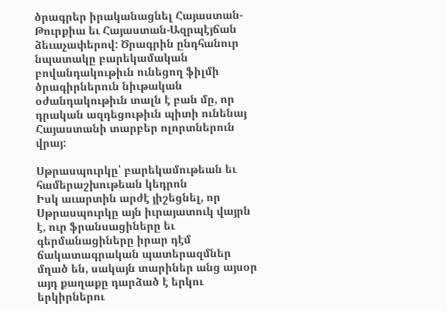ծրագրեր իրականացնել Հայաստան-Թուրքիա եւ Հայաստան-Ազրպէյճան ձեւաչափերով: Ծրագրին ընդհանուր նպատակը բարեկամական բովանդակութիւն ունեցող ֆիլմի ծրագիրներուն նիւթական օժանդակութիւն տալն է բան մը, որ դրական ազդեցութիւն պիտի ունենայ Հայաստանի տարբեր ոլորտներուն վրայ:

Սթրասպուրկը՝ բարեկամութեան եւ համերաշխութեան կեդրոն
Իսկ աւարտին արժէ յիշեցնել, որ Սթրասպուրկը այն իւրայատուկ վայրն է, ուր ֆրանսացիները եւ գերմանացիները իրար դէմ ճակատագրական պատերազմներ մղած են, սակայն տարիներ անց այսօր այդ քաղաքը դարձած է երկու երկիրներու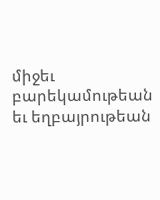միջեւ բարեկամութեան եւ եղբայրութեան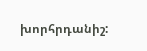խորհրդանիշ: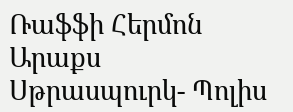Ռաֆֆի Հերմոն Արաքս
Սթրասպուրկ- Պոլիս